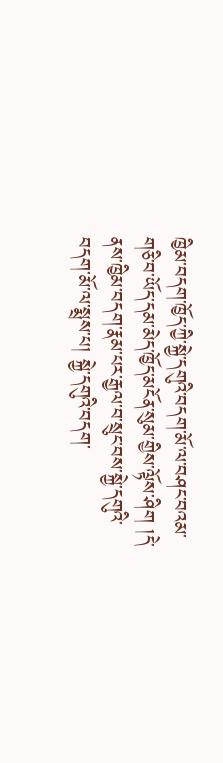ཁྱིམ་བདག་ཁྱོད་ཀྱི་སྐྱེ་དགུའི་བདག་མོ་ལ་བཤང་བའམ་གཅི་བ་ཡོད་དམ་མེད་ཁྱོད་མངོན་སུམ་གྱིས་ལྟོས་ཤིག །དེ་ནས་ཁྱིམ་བདག་རྣམ་པར་རྒྱལ་བ་སྲུང་བས་སྐྱེ་དགུའི་བདག་མོ་ལ་སྨྲས་པ། སྐྱེ་དགུའི་བདག་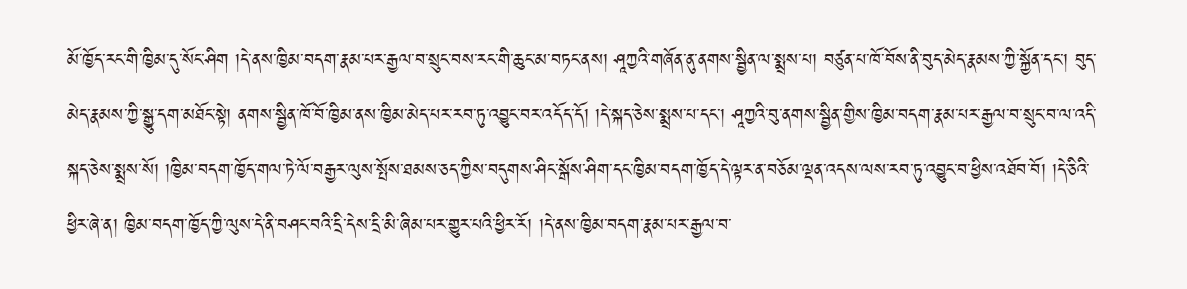མོ་ཁྱོད་རང་གི་ཁྱིམ་དུ་སོང་ཤིག །དེ་ནས་ཁྱིམ་བདག་རྣམ་པར་རྒྱལ་བ་སྲུང་བས་རང་གི་ཆུང་མ་བཏང་ནས། ཤཱཀྱའི་གཞོན་ནུ་ནགས་སྦྱིན་ལ་སྨྲས་པ། བཙུན་པ་ཁོ་བོས་ནི་བུད་མེད་རྣམས་ཀྱི་སྐྱོན་དང་། བུད་མེད་རྣམས་ཀྱི་སྒྱུ་དག་མཐོང་སྟེ། ནགས་སྦྱིན་ཁོ་བོ་ཁྱིམ་ནས་ཁྱིམ་མེད་པར་རབ་ཏུ་འབྱུང་བར་འདོད་དོ། །དེ་སྐད་ཅེས་སྨྲས་པ་དང་། ཤཱཀྱའི་བུ་ནགས་སྦྱིན་གྱིས་ཁྱིམ་བདག་རྣམ་པར་རྒྱལ་བ་སྲུང་བ་ལ་འདི་སྐད་ཅེས་སྨྲས་སོ། །ཁྱིམ་བདག་ཁྱོད་གལ་ཏེ་ལོ་བརྒྱར་ལུས་སྤོས་ཐམས་ཅད་ཀྱིས་བདུགས་ཤིང་སྒོས་ཤིག་དང་ཁྱིམ་བདག་ཁྱོད་དེ་ལྟར་ན་བཅོམ་ལྡན་འདས་ལས་རབ་ཏུ་འབྱུང་བ་ཕྱིས་འཐོབ་བོ། །དེ་ཅིའི་ཕྱིར་ཞེ་ན། ཁྱིམ་བདག་ཁྱོད་ཀྱི་ལུས་དེ་ནི་བཤང་བའི་དྲི་དེས་དྲི་མི་ཞིམ་པར་གྱུར་པའི་ཕྱིར་རོ། །དེ་ནས་ཁྱིམ་བདག་རྣམ་པར་རྒྱལ་བ་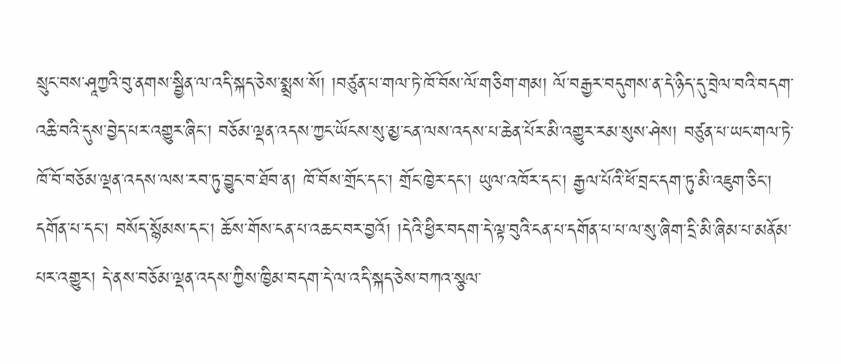སྲུང་བས་ཤཱཀྱའི་བུ་ནགས་སྦྱིན་ལ་འདི་སྐད་ཅེས་སྨྲས་སོ། །བཙུན་པ་གལ་ཏེ་ཁོ་བོས་ལོ་གཅིག་གམ། ལོ་བརྒྱར་བདུགས་ན་དེ་ཉིད་དུ་བྲེལ་བའི་བདག་འཆི་བའི་དུས་བྱེད་པར་འགྱུར་ཞིང་། བཅོམ་ལྡན་འདས་ཀྱང་ཡོངས་སུ་མྱ་ངན་ལས་འདས་པ་ཆེན་པོར་མི་འགྱུར་རམ་སུས་ཤེས། བཙུན་པ་ཡང་གལ་ཏེ་ཁོ་བོ་བཅོམ་ལྡན་འདས་ལས་རབ་ཏུ་བྱུང་བ་ཐོབ་ན། ཁོ་བོས་གྲོང་དང་། གྲོང་ཁྱེར་དང་། ཡུལ་འཁོར་དང་། རྒྱལ་པོའི་ཕོ་བྲང་དག་ཏུ་མི་འཇུག་ཅིང་། དགོན་པ་དང་། བསོད་སྙོམས་དང་། ཆོས་གོས་ངན་པ་འཆང་བར་བྱའོ། །དེའི་ཕྱིར་བདག་དེ་ལྟ་བུའི་ངན་པ་དགོན་པ་པ་ལ་སུ་ཞིག་དྲི་མི་ཞིམ་པ་མནོམ་པར་འགྱུར། དེ་ནས་བཅོམ་ལྡན་འདས་ཀྱིས་ཁྱིམ་བདག་དེ་ལ་འདི་སྐད་ཅེས་བཀའ་སྩལ་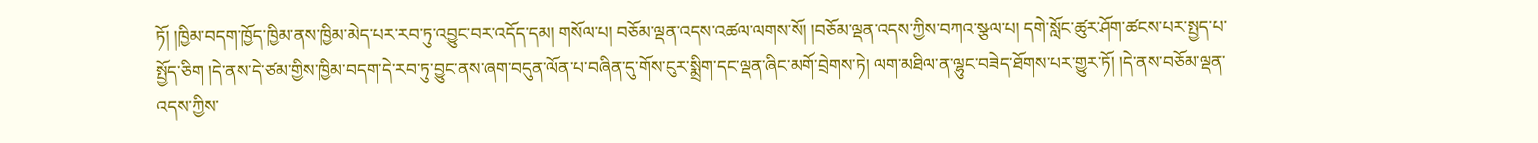ཏོ། །ཁྱིམ་བདག་ཁྱོད་ཁྱིམ་ནས་ཁྱིམ་མེད་པར་རབ་ཏུ་འབྱུང་བར་འདོད་དམ། གསོལ་པ། བཅོམ་ལྡན་འདས་འཚལ་ལགས་སོ། །བཅོམ་ལྡན་འདས་ཀྱིས་བཀའ་སྩལ་པ། དགེ་སློང་ཚུར་ཤོག་ཚངས་པར་སྤྱད་པ་སྤྱོད་ཅིག །དེ་ནས་དེ་ཙམ་གྱིས་ཁྱིམ་བདག་དེ་རབ་ཏུ་བྱུང་ནས་ཞག་བདུན་ལོན་པ་བཞིན་དུ་གོས་ངུར་སྨྲིག་དང་ལྡན་ཞིང་མགོ་བྲེགས་ཏེ། ལག་མཐིལ་ན་ལྷུང་བཟེད་ཐོགས་པར་གྱུར་ཏོ། །དེ་ནས་བཅོམ་ལྡན་འདས་ཀྱིས་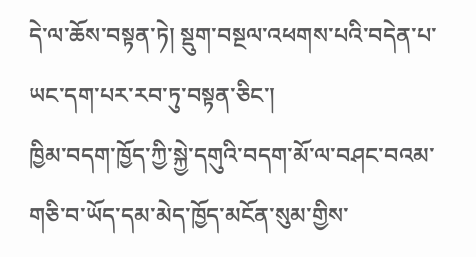དེ་ལ་ཆོས་བསྟན་ཏེ། སྡུག་བསྔལ་འཕགས་པའི་བདེན་པ་ཡང་དག་པར་རབ་ཏུ་བསྟན་ཅིང་།
ཁྱིམ་བདག་ཁྱོད་ཀྱི་སྐྱེ་དགུའི་བདག་མོ་ལ་བཤང་བའམ་གཅི་བ་ཡོད་དམ་མེད་ཁྱོད་མངོན་སུམ་གྱིས་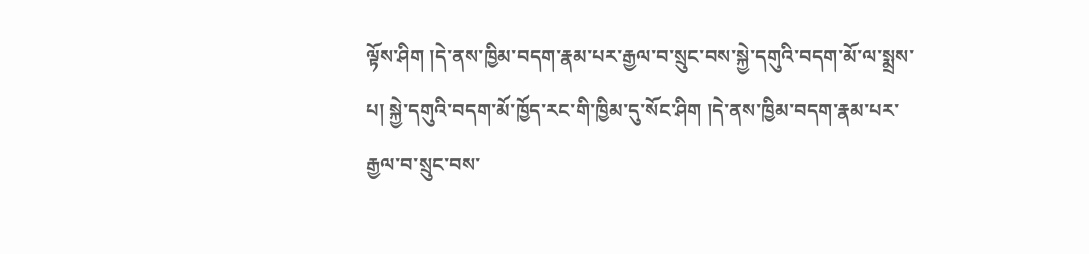ལྟོས་ཤིག །དེ་ནས་ཁྱིམ་བདག་རྣམ་པར་རྒྱལ་བ་སྲུང་བས་སྐྱེ་དགུའི་བདག་མོ་ལ་སྨྲས་པ། སྐྱེ་དགུའི་བདག་མོ་ཁྱོད་རང་གི་ཁྱིམ་དུ་སོང་ཤིག །དེ་ནས་ཁྱིམ་བདག་རྣམ་པར་རྒྱལ་བ་སྲུང་བས་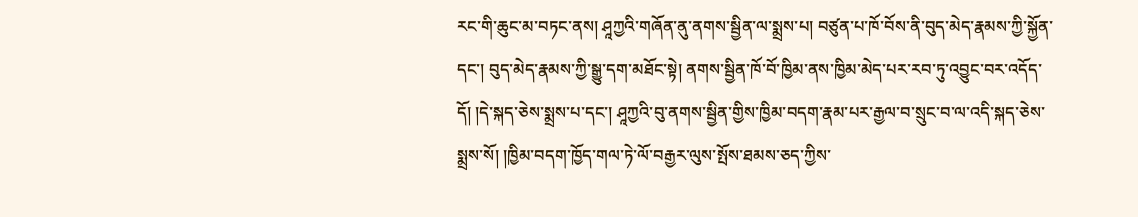རང་གི་ཆུང་མ་བཏང་ནས། ཤཱཀྱའི་གཞོན་ནུ་ནགས་སྦྱིན་ལ་སྨྲས་པ། བཙུན་པ་ཁོ་བོས་ནི་བུད་མེད་རྣམས་ཀྱི་སྐྱོན་དང་། བུད་མེད་རྣམས་ཀྱི་སྒྱུ་དག་མཐོང་སྟེ། ནགས་སྦྱིན་ཁོ་བོ་ཁྱིམ་ནས་ཁྱིམ་མེད་པར་རབ་ཏུ་འབྱུང་བར་འདོད་དོ། །དེ་སྐད་ཅེས་སྨྲས་པ་དང་། ཤཱཀྱའི་བུ་ནགས་སྦྱིན་གྱིས་ཁྱིམ་བདག་རྣམ་པར་རྒྱལ་བ་སྲུང་བ་ལ་འདི་སྐད་ཅེས་སྨྲས་སོ། །ཁྱིམ་བདག་ཁྱོད་གལ་ཏེ་ལོ་བརྒྱར་ལུས་སྤོས་ཐམས་ཅད་ཀྱིས་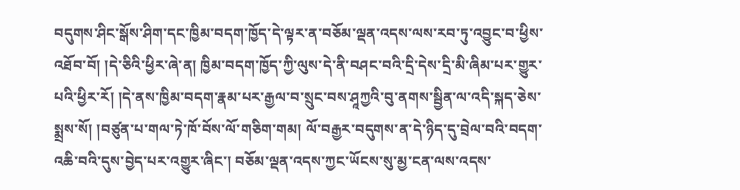བདུགས་ཤིང་སྒོས་ཤིག་དང་ཁྱིམ་བདག་ཁྱོད་དེ་ལྟར་ན་བཅོམ་ལྡན་འདས་ལས་རབ་ཏུ་འབྱུང་བ་ཕྱིས་འཐོབ་བོ། །དེ་ཅིའི་ཕྱིར་ཞེ་ན། ཁྱིམ་བདག་ཁྱོད་ཀྱི་ལུས་དེ་ནི་བཤང་བའི་དྲི་དེས་དྲི་མི་ཞིམ་པར་གྱུར་པའི་ཕྱིར་རོ། །དེ་ནས་ཁྱིམ་བདག་རྣམ་པར་རྒྱལ་བ་སྲུང་བས་ཤཱཀྱའི་བུ་ནགས་སྦྱིན་ལ་འདི་སྐད་ཅེས་སྨྲས་སོ། །བཙུན་པ་གལ་ཏེ་ཁོ་བོས་ལོ་གཅིག་གམ། ལོ་བརྒྱར་བདུགས་ན་དེ་ཉིད་དུ་བྲེལ་བའི་བདག་འཆི་བའི་དུས་བྱེད་པར་འགྱུར་ཞིང་། བཅོམ་ལྡན་འདས་ཀྱང་ཡོངས་སུ་མྱ་ངན་ལས་འདས་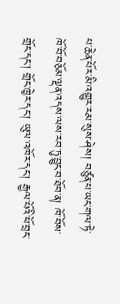པ་ཆེན་པོར་མི་འགྱུར་རམ་སུས་ཤེས། བཙུན་པ་ཡང་གལ་ཏེ་ཁོ་བོ་བཅོམ་ལྡན་འདས་ལས་རབ་ཏུ་བྱུང་བ་ཐོབ་ན། ཁོ་བོས་གྲོང་དང་། གྲོང་ཁྱེར་དང་། ཡུལ་འཁོར་དང་། རྒྱལ་པོའི་ཕོ་བྲང་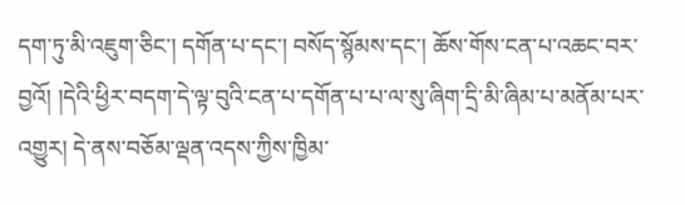དག་ཏུ་མི་འཇུག་ཅིང་། དགོན་པ་དང་། བསོད་སྙོམས་དང་། ཆོས་གོས་ངན་པ་འཆང་བར་བྱའོ། །དེའི་ཕྱིར་བདག་དེ་ལྟ་བུའི་ངན་པ་དགོན་པ་པ་ལ་སུ་ཞིག་དྲི་མི་ཞིམ་པ་མནོམ་པར་འགྱུར། དེ་ནས་བཅོམ་ལྡན་འདས་ཀྱིས་ཁྱིམ་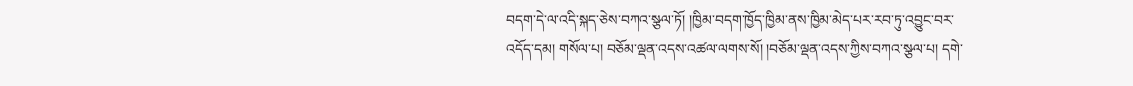བདག་དེ་ལ་འདི་སྐད་ཅེས་བཀའ་སྩལ་ཏོ། །ཁྱིམ་བདག་ཁྱོད་ཁྱིམ་ནས་ཁྱིམ་མེད་པར་རབ་ཏུ་འབྱུང་བར་འདོད་དམ། གསོལ་པ། བཅོམ་ལྡན་འདས་འཚལ་ལགས་སོ། །བཅོམ་ལྡན་འདས་ཀྱིས་བཀའ་སྩལ་པ། དགེ་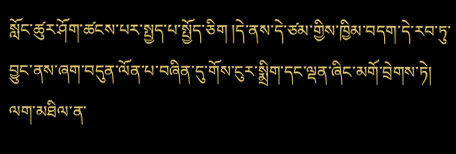སློང་ཚུར་ཤོག་ཚངས་པར་སྤྱད་པ་སྤྱོད་ཅིག །དེ་ནས་དེ་ཙམ་གྱིས་ཁྱིམ་བདག་དེ་རབ་ཏུ་བྱུང་ནས་ཞག་བདུན་ལོན་པ་བཞིན་དུ་གོས་ངུར་སྨྲིག་དང་ལྡན་ཞིང་མགོ་བྲེགས་ཏེ། ལག་མཐིལ་ན་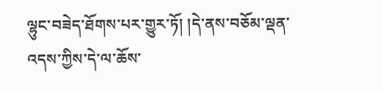ལྷུང་བཟེད་ཐོགས་པར་གྱུར་ཏོ། །དེ་ནས་བཅོམ་ལྡན་འདས་ཀྱིས་དེ་ལ་ཆོས་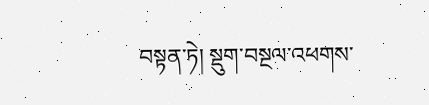བསྟན་ཏེ། སྡུག་བསྔལ་འཕགས་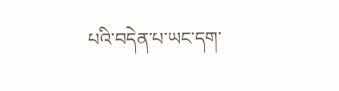པའི་བདེན་པ་ཡང་དག་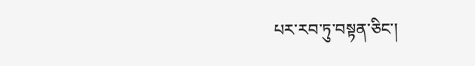པར་རབ་ཏུ་བསྟན་ཅིང་།